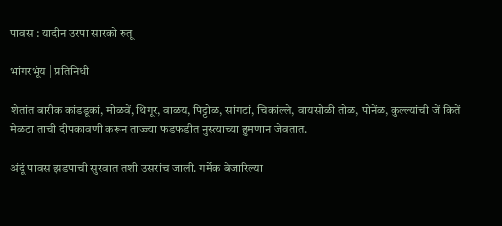पावस : यादीन उरपा सारको रुतू

भांगरभूंय | प्रतिनिधी

शेतांत बारीक कांडडूकां, मोळवें, थिगूर, वाळय, पिट्टोळ, सांगटां, चिकांल्ले, वायसोळी तोळ, पोनेंळ, कुल्ल्यांची जें कितें मेळटा ताची दीपकावणी करून ताज्ज्या फडफडीत नुस्त्याच्या हुमणान जेवतात.

अंदूं पावस झडपाची सुरवात तशी उसरांच जाली. गर्मेक बेजारिल्या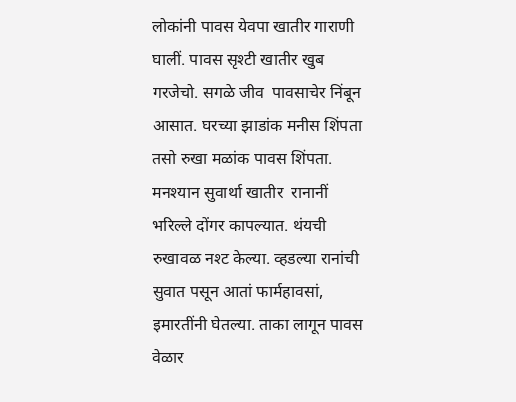लोकांनी पावस येवपा खातीर गाराणी घालीं. पावस सृश्टी खातीर खुब गरजेचो. सगळे जीव  पावसाचेर निंबून आसात. घरच्या झाडांक मनीस शिंपता तसो रुखा मळांक पावस शिंपता. मनश्यान सुवार्था खातीर  रानानीं भरिल्ले दोंगर कापल्यात. थंयची रुखावळ नश्ट केल्या. व्हडल्या रानांची सुवात पसून आतां फार्महावसां, इमारतींनी घेतल्या. ताका लागून पावस वेळार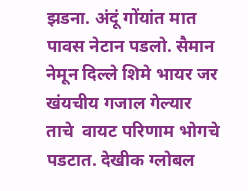झडना. अंदूं गोंयांत मात पावस नेटान पडलो. सैमान नेमून दिल्ले शिमे भायर जर खंयचीय गजाल गेल्यार ताचे  वायट परिणाम भोगचे पडटात. देखीक ग्लोबल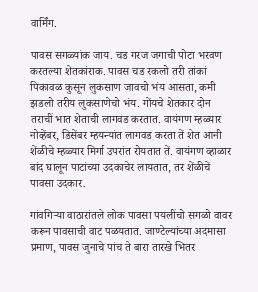वार्मिंग.

पावस सगळ्यांक जाय. चड गरज जगाची पोटा भरवण करतल्या शेतकांराक. पावस चड रकलो तरी तांकां पिकावळ कुसून लुकसाण जावचो भंय आसता, कमी झडलो तरीय लुकसाणेचो भंय. गोंयचे शेतकार दोन तराचीं भात शेताची लागवड करतात. वायंगण म्हळ्यार नोव्हेंबर, डिसेंबर म्हयन्यांत लागवड करता तें शेत आनी शेंळीचे म्हळ्यार मिर्गा उपरांत रोयतात तें. वायंगण व्हाळार बांद घालून पाटांच्या उदकाचेर लायतात, तर शेंळीचें पावसा उदकार.

गांवगिऱ्या वाठारांतले लोक पावसा पयलींचो सगळो वावर करून पावसाची वाट पळयतात. जाण्टेल्यांच्या अदमासा प्रमाण, पावस जुनाचे पांच ते बारा तारखे भितर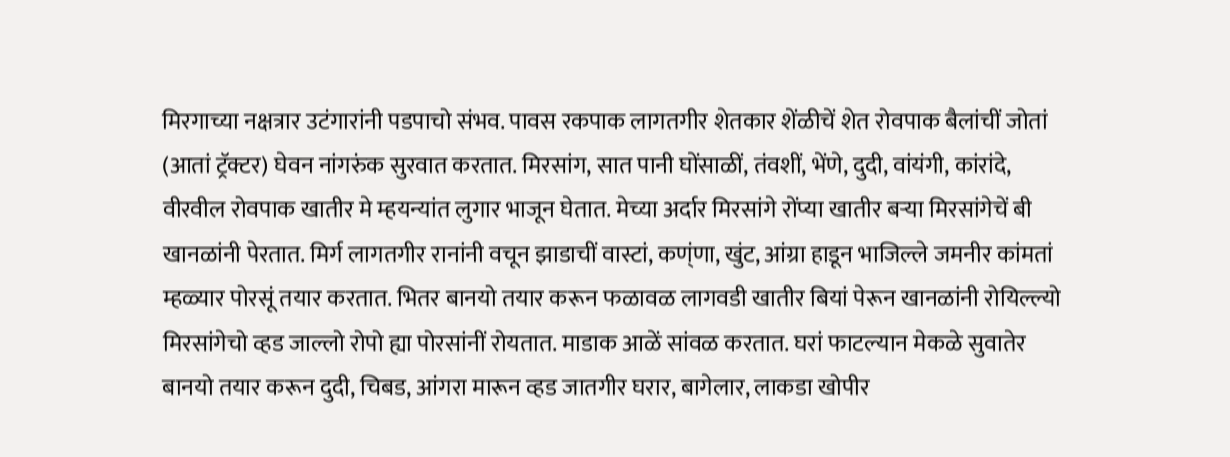मिरगाच्या नक्षत्रार उटंगारांनी पडपाचो संभव. पावस रकपाक लागतगीर शेतकार शेंळीचें शेत रोवपाक बैलांचीं जोतां (आतां ट्रॅक्टर) घेवन नांगरुंक सुरवात करतात. मिरसांग, सात पानी घोंसाळीं, तंवशीं, भेंणे, दुदी, वांयंगी, कांरांदे, वीरवील रोवपाक खातीर मे म्हयन्यांत लुगार भाजून घेतात. मेच्या अर्दार मिरसांगे रोंप्या खातीर बऱ्या मिरसांगेचें बी खानळांनी पेरतात. मिर्ग लागतगीर रानांनी वचून झाडाचीं वास्टां, कण्ंणा, खुंट, आंग्रा हाडून भाजिल्ले जमनीर कांमतां म्हळ्यार पोरसूं तयार करतात. भितर बानयो तयार करून फळावळ लागवडी खातीर बियां पेरून खानळांनी रोयिल्ल्यो मिरसांगेचो व्हड जाल्लो रोपो ह्या पोरसांनीं रोयतात. माडाक आळें सांवळ करतात. घरां फाटल्यान मेकळे सुवातेर बानयो तयार करून दुदी, चिबड, आंगरा मारून व्हड जातगीर घरार, बागेलार, लाकडा खोपीर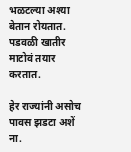भळटल्या अश्या बेतान रोयतात. पडवळी खातीर माटोवं तयार करतात.

हेर राज्यांनी असोच पावस झडटा अशें ना.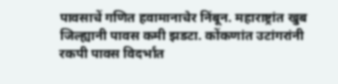पावसाचें गणित हवामानाचेर निंबून. महाराष्ट्रांत खुब जिल्ह्यानी पावस कमी झडटा. कोंकणांत उटांगरांनी रकपी पावस विदर्भांत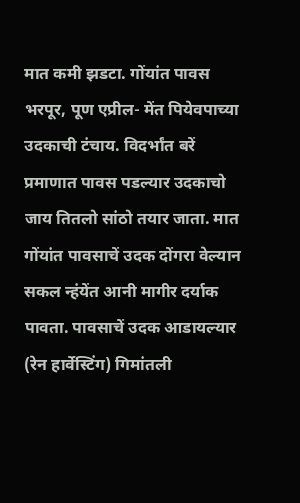मात कमी झडटा. गोंयांत पावस भरपूर, पूण एप्रील- मेंत पियेवपाच्या उदकाची टंचाय. विदर्भांत बरें प्रमाणात पावस पडल्यार उदकाचो जाय तितलो सांठो तयार जाता. मात गोंयांत पावसाचें उदक दोंगरा वेल्यान सकल न्हंयेंत आनी मागीर दर्याक पावता. पावसाचें उदक आडायल्यार (रेन हार्वेस्टिंग) गिमांतली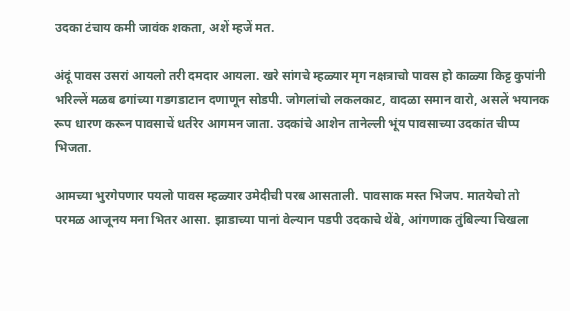उदका टंचाय कमी जावंक शकता, अशें म्हजें मत.

अंदूं पावस उसरां आयलो तरी दमदार आयला. खरे सांगचे म्हळ्यार मृग नक्षत्राचो पावस हो काळ्या किट्ट कुपांनी भरिल्लें मळब ढगांच्या गडगडाटान दणाणून सोडपी. जोगलांचो लकलकाट, वादळा समान वारो, असलें भयानक रूप धारण करून पावसाचें धर्तरेर आगमन जाता. उदकांचे आशेन तानेल्ली भूंय पावसाच्या उदकांत चीप्प भिजता.

आमच्या भुरगेपणार पयलो पावस म्हळ्यार उमेदीची परब आसताली. पावसाक मस्त भिजप. मातयेचो तो परमळ आजूनय मना भितर आसा. झाडाच्या पानां वेल्यान पडपी उदकाचे थेंबे, आंगणाक तुंबिल्या चिखला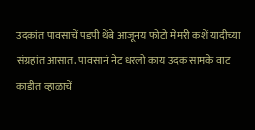उदकांत पावसाचें पडपी थेंबे आजूनय फोटो मेमरी कशें यादीच्या संग्रहांत आसात. पावसानं नेट धरलो काय उदक सामके वाट काडीत व्हाळाचें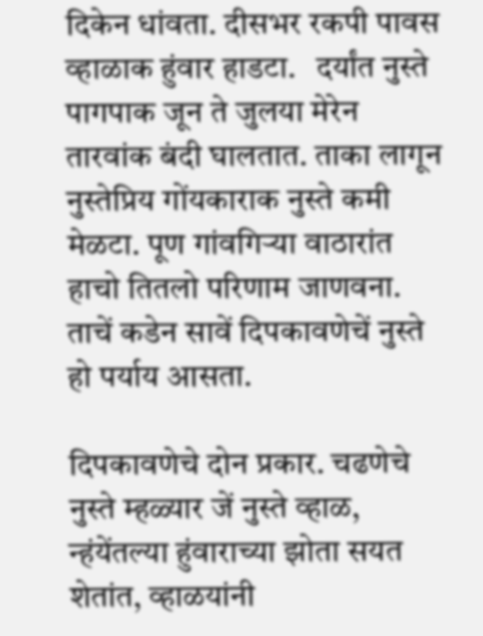दिकेन धांवता. दीसभर रकपी पावस व्हाळाक हुंवार हाडटा.   दर्यांत नुस्ते पागपाक जून ते जुलया मेरेन तारवांक बंदी घालतात. ताका लागून नुस्तेप्रिय गोंयकाराक नुस्ते कमी मेळटा. पूण गांवगिऱ्या वाठारांत हाचो तितलो परिणाम जाणवना. ताचें कडेन सावें दिपकावणेचें नुस्ते हो पर्याय आसता.

दिपकावणेचे दोन प्रकार. चढणेचे नुस्ते म्हळ्यार जें नुस्ते व्हाळ, न्हंयेंतल्या हुंवाराच्या झोता सयत शेतांत, व्हाळयांनी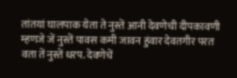तांतयां घालपाक येता ते नुस्तें आनी देवणेची दीपकावणी म्हणजे जें नुस्तें पावस कमी जावन हुंवार देवतगीर परत वता तें नुस्तें धरप. देवणेचें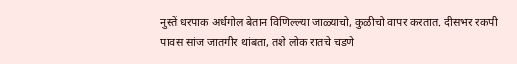नुस्तें धरपाक अर्धगोल बेतान विणिल्ल्या जाळ्याचो, कुळीचो वापर करतात. दीसभर रकपी पावस सांज जातगीर थांबता, तशे लोक रातचे चडणे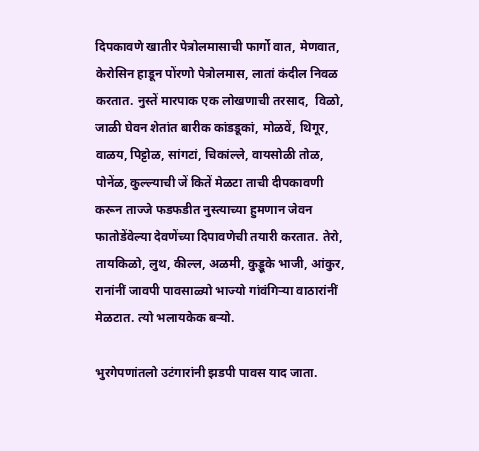दिपकावणे खातीर पेत्रोलमासाची फार्गो वात, मेणवात, केरोसिन हाडून पोंरणो पेत्रोलमास, लातां कंदील निवळ करतात. नुस्तें मारपाक एक लोखणाची तरसाद,  विळो, जाळी घेवन शेतांत बारीक कांडडूकां, मोळवें, थिगूर, वाळय, पिट्टोळ, सांगटां, चिकांल्ले, वायसोळी तोळ, पोनेंळ, कुल्ल्याची जें कितें मेळटा ताची दीपकावणी करून ताज्जे फडफडीत नुस्त्याच्या हुमणान जेवन फातोडेंवेल्या देवणेंच्या दिपावणेची तयारी करतात. तेरो, तायकिळो, लुथ, कील्ल, अळमी, कुड्डूके भाजी, आंकुर, रानांनीं जावपी पावसाळ्यो भाज्यो गांवंगिऱ्या वाठारांनीं मेळटात. त्यो भलायकेक बऱ्यो.

भुरगेपणांतलो उटंगारांनी झडपी पावस याद जाता.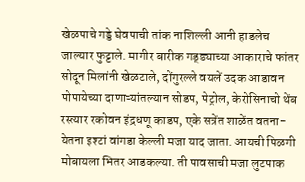खेळपाचे गड्डे घेवपाची तांक नाशिल्ली आनी हाडलेच जाल्यार फुट्टाले. मागीर बारीक गड्ड्याच्या आकाराचे फांतर सोदून मिलांनी खेळटाले, दोंगुरल्ले वयलें उदक आडावन पोपायेच्या दाणाऱ्यांतल्यान सोडप, पेट्रोल, केरोसिनाचो थेंब रस्त्यार रकोवन इंद्रधणू काडप, एके सत्रेंत शाळेंत वतना- येतना इश्टां वांगडा केल्ली मजा याद जाता. आयची पिळगी मोबायला भितर आडकल्या. ती पावसाची मजा लुटपाक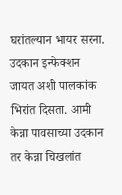घरांतल्यान भायर सरना. उदकान इन्फेक्शन जायत अशी पालकांक भिरांत दिसता. आमी  केन्ना पावसाच्या उदकान तर केन्ना चिखलांत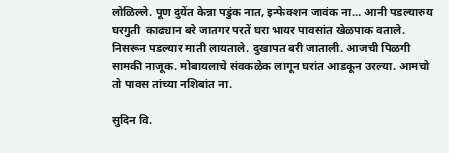लोळिल्ले. पूण दुयेंत केन्ना पडुंक नात, इन्फेक्शन जावंक ना… आनी पडल्यारुय  घरगुती  काढ्यान बरे जातगर परतें घरा भायर पावसांत खेळपाक वताले. निसरून पडल्यार माती लायताले. दुखापत बरी जाताली. आजची पिळगी सामकी नाजूक. मोबायलाचे संवकळेक लागून घरांत आडकून उरल्या. आमचो तो पावस तांच्या नशिबांत ना.

सुदिन वि.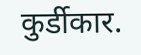कुर्डीकार.